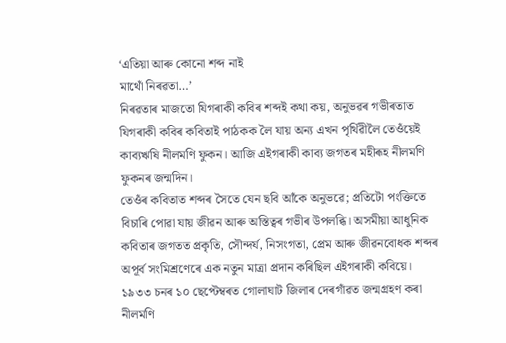‘এতিয়া আৰু কোনো শব্দ নাই
মাথোঁ নিৰৱতা…’
নিৰৱতাৰ মাজতো যিগৰাকী কবিৰ শব্দই কথা কয়, অনুভৱৰ গভীৰতাত যিগৰাকী কবিৰ কবিতাই পাঠকক লৈ যায় অন্য এখন পৃৰ্থিৱীলৈ তেওঁয়েই কাব্যঋষি নীলমণি ফুকন। আজি এইগৰাকী কাব্য জগতৰ মহীৰূহ নীলমণি ফুকনৰ জন্মদিন।
তেওঁৰ কবিতাত শব্দৰ সৈতে যেন ছবি আঁকে অনুভৱে; প্ৰতিটো পংক্তিতে বিচাৰি পোৱা যায় জীৱন আৰু অস্তিত্বৰ গভীৰ উপলব্ধি। অসমীয়া আধুনিক কবিতাৰ জগতত প্ৰকৃতি, সৌন্দৰ্য, নিসংগতা, প্ৰেম আৰু জীৱনবোধক শব্দৰ অপূৰ্ব সংমিশ্ৰণেৰে এক নতুন মাত্ৰা প্ৰদান কৰিছিল এইগৰাকী কবিয়ে।
১৯৩৩ চনৰ ১০ ছেপ্টেম্বৰত গোলাঘাট জিলাৰ দেৰগাঁৱত জন্মগ্ৰহণ কৰা নীলমণি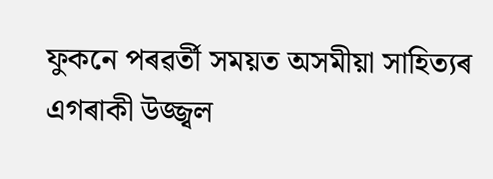ফুকনে পৰৱৰ্তী সময়ত অসমীয়া সাহিত্যৰ এগৰাকী উজ্জ্বল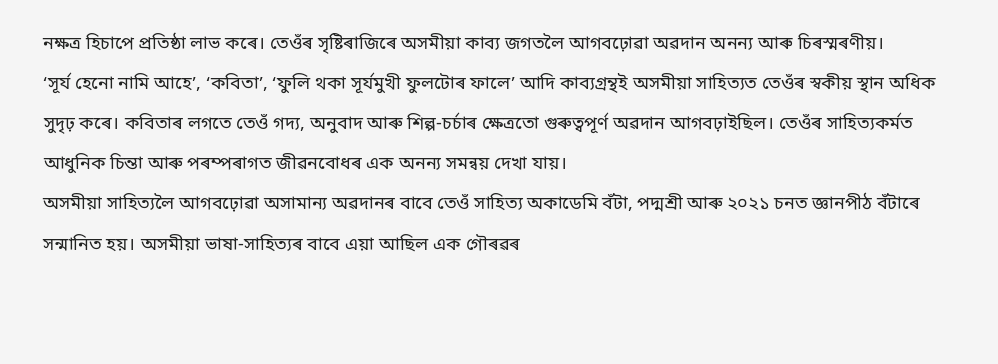নক্ষত্ৰ হিচাপে প্ৰতিষ্ঠা লাভ কৰে। তেওঁৰ সৃষ্টিৰাজিৰে অসমীয়া কাব্য জগতলৈ আগবঢ়োৱা অৱদান অনন্য আৰু চিৰস্মৰণীয়।
‘সূৰ্য হেনো নামি আহে’, ‘কবিতা’, ‘ফুলি থকা সূৰ্যমুখী ফুলটোৰ ফালে’ আদি কাব্যগ্ৰন্থই অসমীয়া সাহিত্যত তেওঁৰ স্বকীয় স্থান অধিক সুদৃঢ় কৰে। কবিতাৰ লগতে তেওঁ গদ্য, অনুবাদ আৰু শিল্প-চৰ্চাৰ ক্ষেত্ৰতো গুৰুত্বপূৰ্ণ অৱদান আগবঢ়াইছিল। তেওঁৰ সাহিত্যকৰ্মত আধুনিক চিন্তা আৰু পৰম্পৰাগত জীৱনবোধৰ এক অনন্য সমন্বয় দেখা যায়।
অসমীয়া সাহিত্যলৈ আগবঢ়োৱা অসামান্য অৱদানৰ বাবে তেওঁ সাহিত্য অকাডেমি বঁটা, পদ্মশ্ৰী আৰু ২০২১ চনত জ্ঞানপীঠ বঁটাৰে সন্মানিত হয়। অসমীয়া ভাষা-সাহিত্যৰ বাবে এয়া আছিল এক গৌৰৱৰ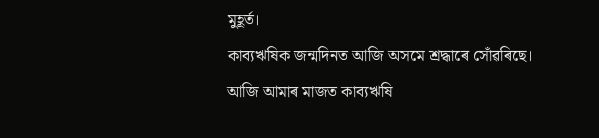মুহূৰ্ত।
কাব্যঋষিক জন্মদিনত আজি অসমে শ্ৰদ্ধাৰে সোঁৱৰিছে। আজি আমাৰ মাজত কাব্যঋষি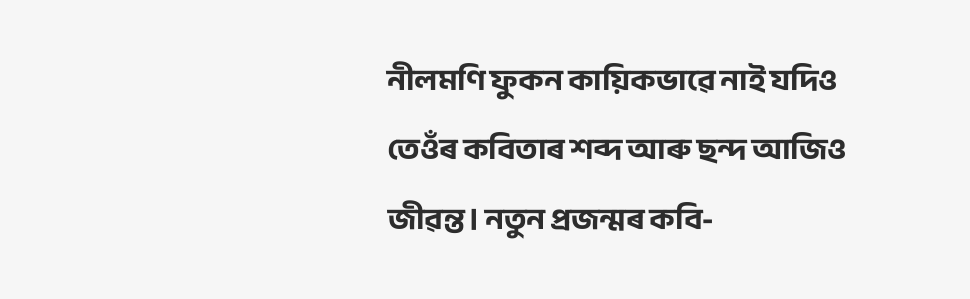নীলমণি ফুকন কায়িকভাৱে নাই যদিও তেওঁৰ কবিতাৰ শব্দ আৰু ছন্দ আজিও জীৱন্ত। নতুন প্ৰজন্মৰ কবি-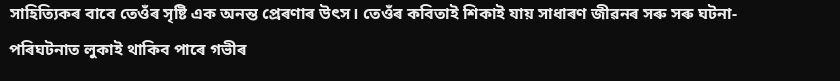সাহিত্যিকৰ বাবে তেওঁৰ সৃষ্টি এক অনন্ত প্ৰেৰণাৰ উৎস। তেওঁৰ কবিতাই শিকাই যায় সাধাৰণ জীৱনৰ সৰু সৰু ঘটনা-পৰিঘটনাত লুকাই থাকিব পাৰে গভীৰ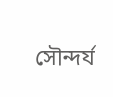সৌন্দৰ্য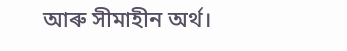আৰু সীমাহীন অৰ্থ।